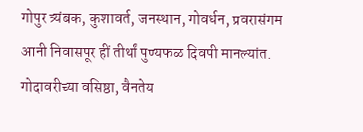गोपुर त्र्यंबक, कुशावर्त, जनस्थान, गोवर्धन, प्रवरासंगम आनी निवासपूर हीं तीर्थां पुण्यफळ दिवपी मानल्यांत. गोदावरीच्या वसिष्ठा, वैनतेय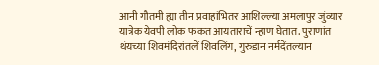आनी गौतमी ह्या तीन प्रवाहांभितर आशिल्ल्या अमलापुर जुंव्यार यात्रेक येवपी लोक फकत आयताराचें न्हाण घेतात. पुराणांत थंयच्या शिवमंदिरांतलें शिवलिंग, गुरुडान नर्मदेंतल्यान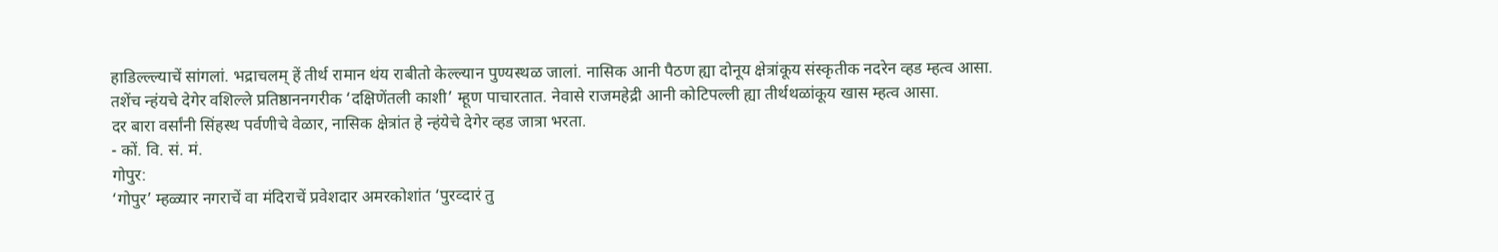हाडिल्ल्ल्याचें सांगलां. भद्राचलम् हें तीर्थ रामान थंय राबीतो केल्ल्यान पुण्यस्थळ जालां. नासिक आनी पैठण ह्या दोनूय क्षेत्रांकूय संस्कृतीक नदरेन व्हड म्हत्व आसा. तशेंच न्हंयचे देगेर वशिल्ले प्रतिष्ठाननगरीक ‘दक्षिणेंतली काशी’ म्हूण पाचारतात. नेवासे राजमहेद्री आनी कोटिपल्ली ह्या तीर्थथळांकूय खास म्हत्व आसा.
दर बारा वर्सांनी सिंहस्थ पर्वणीचे वेळार, नासिक क्षेत्रांत हे न्हंयेचे देगेर व्हड जात्रा भरता.
- कों. वि. सं. मं.
गोपुर:
‘गोपुर’ म्हळ्यार नगराचें वा मंदिराचें प्रवेशदार अमरकोशांत ‘पुरव्दारं तु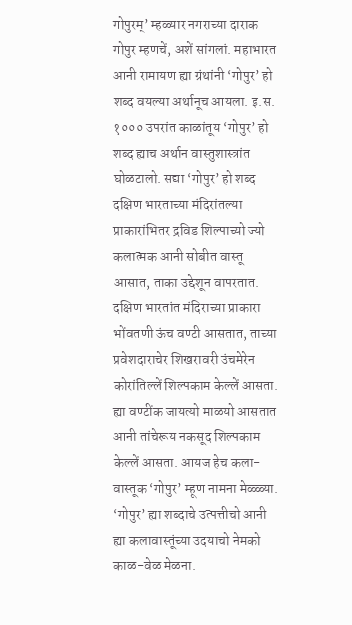गोपुरम्’ म्हळ्यार नगराच्या दाराक गोपुर म्हणचें, अशें सांगलां. महाभारत आनी रामायण ह्या ग्रंथांनी ‘गोपुर’ हो शब्द वयल्या अर्थानूच आयला. इ.स. १००० उपरांत काळांतूय ‘गोपुर’ हो शब्द ह्याच अर्थान वास्तुशास्त्रांत घोळटालो. सद्या ‘गोपुर’ हो शब्द दक्षिण भारताच्या मंदिरांतल्या प्राकारांभितर द्रविड शिल्पाच्यो ज्यो कलात्मक आनी सोबीत वास्तू आसात, ताका उद्देशून वापरतात. दक्षिण भारतांत मंदिराच्या प्राकारा भोंवतणी ऊंच वण्टी आसतात, ताच्या प्रवेशदाराचेर शिखरावरी उंचमेरेन कोरांतिल्लें शिल्पकाम केल्लें आसता. ह्या वण्टींक जायत्यो माळयो आसतात आनी तांचेरूय नकसूद शिल्पकाम केल्लें आसता. आयज हेच कला-वास्तूक ‘गोपुर’ म्हूण नामना मेळ्ळ्या.
‘गोपुर’ ह्या शब्दाचे उत्पत्तीचो आनी ह्या कलावास्तूंच्या उदयाचो नेमको काळ-वेळ मेळना.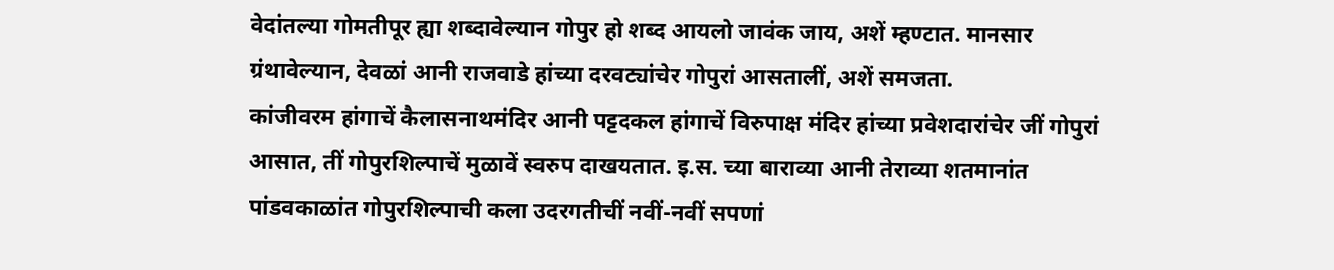वेदांतल्या गोमतीपूर ह्या शब्दावेल्यान गोपुर हो शब्द आयलो जावंक जाय, अशें म्हण्टात. मानसार ग्रंथावेल्यान, देवळां आनी राजवाडे हांच्या दरवट्यांचेर गोपुरां आसतालीं, अशें समजता.
कांजीवरम हांगाचें कैलासनाथमंदिर आनी पट्टदकल हांगाचें विरुपाक्ष मंदिर हांच्या प्रवेशदारांचेर जीं गोपुरां आसात, तीं गोपुरशिल्पाचें मुळावें स्वरुप दाखयतात. इ.स. च्या बाराव्या आनी तेराव्या शतमानांत पांडवकाळांत गोपुरशिल्पाची कला उदरगतीचीं नवीं-नवीं सपणां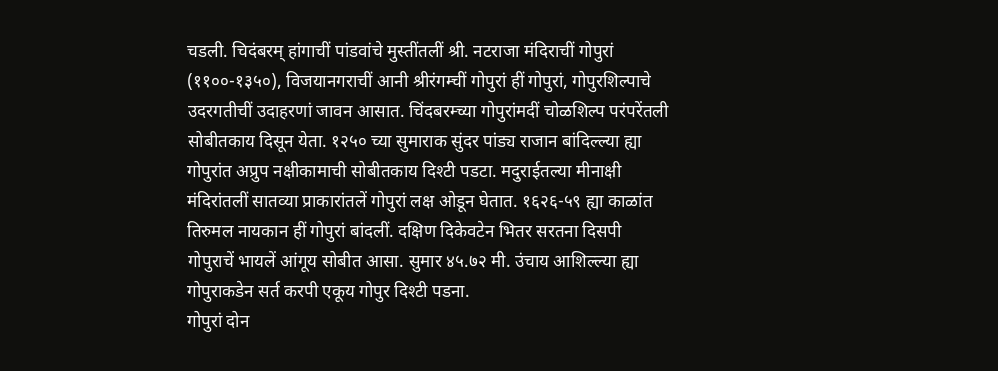चडली. चिदंबरम् हांगाचीं पांडवांचे मुस्तींतलीं श्री. नटराजा मंदिराचीं गोपुरां (११००-१३५०), विजयानगराचीं आनी श्रीरंगम्चीं गोपुरां हीं गोपुरां, गोपुरशिल्पाचे उदरगतीचीं उदाहरणां जावन आसात. चिंदबरम्च्या गोपुरांमदीं चोळशिल्प परंपरेंतली सोबीतकाय दिसून येता. १२५० च्या सुमाराक सुंदर पांड्य राजान बांदिल्ल्या ह्या गोपुरांत अप्रुप नक्षीकामाची सोबीतकाय दिश्टी पडटा. मदुराईतल्या मीनाक्षी मंदिरांतलीं सातव्या प्राकारांतलें गोपुरां लक्ष ओडून घेतात. १६२६-५९ ह्या काळांत तिरुमल नायकान हीं गोपुरां बांदलीं. दक्षिण दिकेवटेन भितर सरतना दिसपी गोपुराचें भायलें आंगूय सोबीत आसा. सुमार ४५.७२ मी. उंचाय आशिल्ल्या ह्या गोपुराकडेन सर्त करपी एकूय गोपुर दिश्टी पडना.
गोपुरां दोन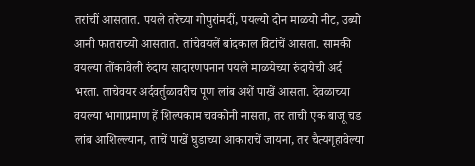तरांचीं आसतात. पयले तरेच्या गोपुरांमदीं, पयल्यो दोन माळयो नीट, उब्यो आनी फातराच्यो आसतात. तांचेवयलें बांदकाल विटांचें आसता. सामकी वयल्या तोंकावेली रुंदाय सादारणपनान पयले माळयेच्या रुंदायेची अर्द भरता. ताचेवयर अर्दवर्तुळावरीच पूण लांब अशें पाखें आसता. देवळाच्या वयल्या भागाप्रमाण हें शिल्पकाम चवकोनी नासता, तर ताची एक बाजू चड लांब आशिल्ल्यान, ताचें पाखें घुडाच्या आकाराचें जायना, तर चैत्यगृहावेल्या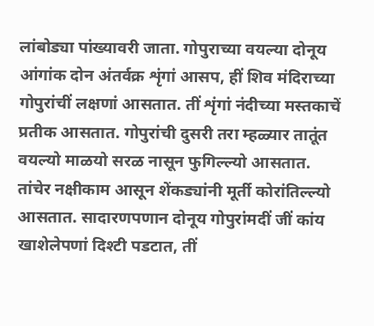लांबोड्या पांख्यावरी जाता. गोपुराच्या वयल्या दोनूय आंगांक दोन अंतर्वक्र शृंगां आसप, हीं शिव मंदिराच्या गोपुरांचीं लक्षणां आसतात. तीं शृंगां नंदीच्या मस्तकाचें प्रतीक आसतात. गोपुरांची दुसरी तरा म्हळ्यार तातूंत वयल्यो माळयो सरळ नासून फुगिल्ल्यो आसतात. तांचेर नक्षीकाम आसून शेंकड्यांनी मूर्ती कोरांतिल्ल्यो आसतात. सादारणपणान दोनूय गोपुरांमदीं जीं कांय खाशेलेपणां दिश्टी पडटात, तीं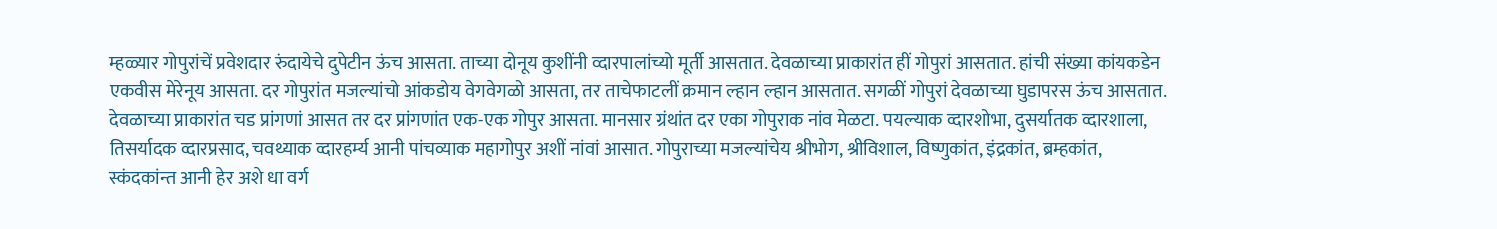म्हळ्यार गोपुरांचें प्रवेशदार रुंदायेचे दुपेटीन ऊंच आसता. ताच्या दोनूय कुशींनी व्दारपालांच्यो मूर्ती आसतात. देवळाच्या प्राकारांत हीं गोपुरां आसतात. हांची संख्या कांयकडेन एकवीस मेरेनूय आसता. दर गोपुरांत मजल्यांचो आंकडोय वेगवेगळो आसता, तर ताचेफाटलीं क्रमान ल्हान ल्हान आसतात. सगळीं गोपुरां देवळाच्या घुडापरस ऊंच आसतात. देवळाच्या प्राकारांत चड प्रांगणां आसत तर दर प्रांगणांत एक-एक गोपुर आसता. मानसार ग्रंथांत दर एका गोपुराक नांव मेळटा. पयल्याक व्दारशोभा, दुसर्यातक व्दारशाला, तिसर्यादक व्दारप्रसाद, चवथ्याक व्दारहर्म्य आनी पांचव्याक महागोपुर अशीं नांवां आसात. गोपुराच्या मजल्यांचेय श्रीभोग, श्रीविशाल, विष्णुकांत, इंद्रकांत, ब्रम्हकांत, स्कंदकांन्त आनी हेर अशे धा वर्ग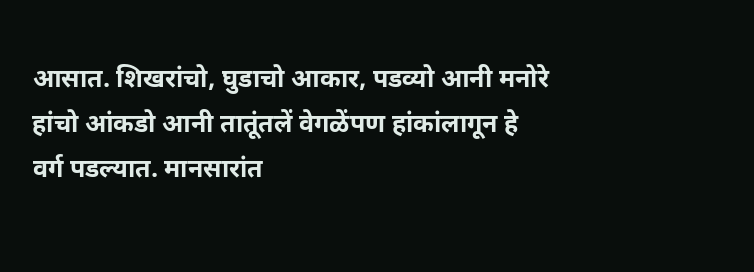आसात. शिखरांचो, घुडाचो आकार, पडव्यो आनी मनोरे हांचो आंकडो आनी तातूंतलें वेगळेंपण हांकांलागून हे वर्ग पडल्यात. मानसारांत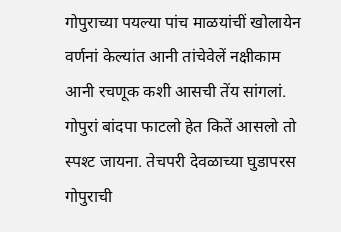गोपुराच्या पयल्या पांच माळयांचीं खोलायेन वर्णनां केल्यांत आनी तांचेवेलें नक्षीकाम आनी रचणूक कशी आसची तेंय सांगलां.
गोपुरां बांदपा फाटलो हेत कितें आसलो तो स्पश्ट जायना. तेचपरी देवळाच्या घुडापरस गोपुराची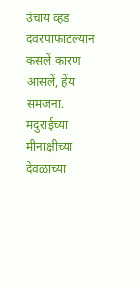उंचाय व्हड दवरपाफाटल्यान कसलें कारण आसलें, हेंय समजना.
मदुराईच्या मीनाक्षीच्या देवळाच्या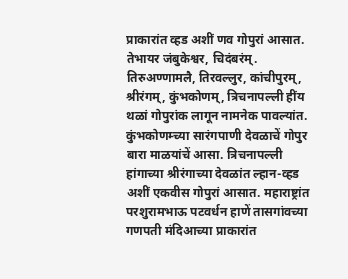प्राकारांत व्हड अशीं णव गोपुरां आसात. तेभायर जंबुकेश्वर, चिदंबरंम्. तिरुअण्णामलै, तिरवल्लुर, कांचीपुरम्, श्रीरंगम्, कुंभकोणम्, त्रिचनापल्ली हींय थळां गोपुरांक लागून नामनेक पावल्यांत. कुंभकोणम्च्या सारंगपाणी देवळाचें गोपुर बारा माळयांचें आसा. त्रिचनापल्ली हांगाच्या श्रीरंगाच्या देवळांत ल्हान-व्हड अशीं एकवीस गोपुरां आसात. महाराष्ट्रांत परशुरामभाऊ पटवर्धन हाणें तासगांवच्या गणपती मंदिआच्या प्राकारांत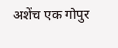अशेंच एक गोपुर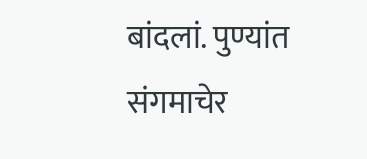बांदलां. पुण्यांत संगमाचेर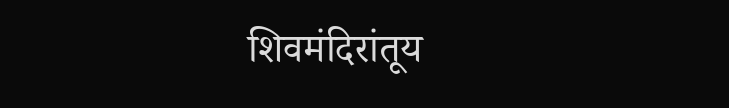शिवमंदिरांतूय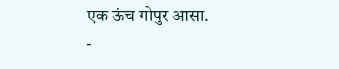एक ऊंच गोपुर आसा.
-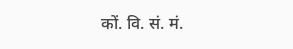कों. वि. सं. मं.